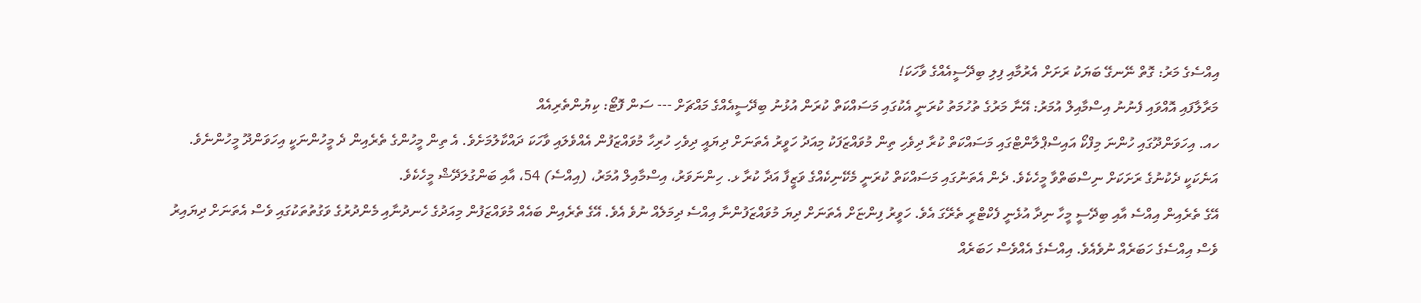އިއްސެގެ މަރު: ގޮތް ނޭނގޭ ބަޔަކު ރަށަށް އެރުމާއި ފިލި ބިދޭސީއެއްގެ ވާހަކަ!
މަރާލާފައި އޮއްވައި ފެނުނު އިސްމާއިލް އުމަރު: އޭނާ މަރުގެ ތުހުމަތު ކުރަނީ އެކުގައި މަސައްކަތް ކުރަން އުޅުނު ބިދޭސީއެއްގެ މައްޗަށް --- ސަން ފޮޓޯ: ކިޔުންތެރިއެއް
ހއ. އިހަވަންދޫގައި ހުންނަ މިފްކޯ އައިސްޕްލާންޓްގައި މަސައްކަތް ކުރާ ދިވެހި ތިން މުވައްޒަފަކު މިއަދު ހަވީރު އެތަނަށް ދިޔައީ ދިވެހި ހުރިހާ މުވައްޒަފުން އެއްވެލައި ވާހަކަ ދައްކާލުމަށެވެ. އެ ތިން މީހުންގެ ތެރެއިން ދެ މީހުންނަކީ އިހަވަންދޫ މީހުންނެވެ. އަނެކަކީ ދެކުނުގެ ރަށަކަށް ނިސްބަތްވާ މީހެކެވެ. ދެން އެތަނުގައި މަސައްކަތް ކުރަނީ މެކޭނިކެއްގެ ވަޒީފާ އަދާ ކުރާ ޅ. ހިންނަވަރު، އިސްމާއިލް އުމަރު، (އިއްސެ) 54، އާއި ބަންގުލަދޭޝް މީހެކެވެ.
އޭގެ ތެރެއިން އިއްސެ އާއި ބިދޭސީ މީހާ ނިދާ އުޅެނީ ފެކްޓްރީ ތެރޭގަ އެވެ. ހަވީރު ފިންޏަށް އެތަނަށް ދިޔަ މުވައްޒަފުންނާ އިއްސެ ދިމަލެއް ނުވެ އެވެ. އޭގެ ތެރެއިން ބައެއް މުވައްޒަފުން މިއަދުގެ ހެނދުނާއި މެންދުރުގެ ވަގުތުތަކުގައި ވެސް އެތަނަށް ދިޔައިރު ވެސް އިއްސެގެ ހަބަރެއް ނުވެއެވެ. އިއްސެގެ އެއްވެސް ހަބަރެއް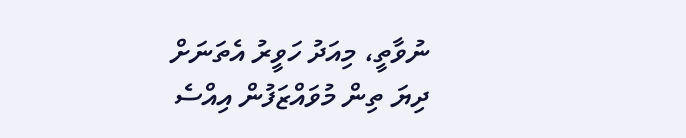ނުވާތީ، މިއަދު ހަވީރު އެތަނަށް ދިޔަ ތިން މުވައްޒަފުން އިއްސެ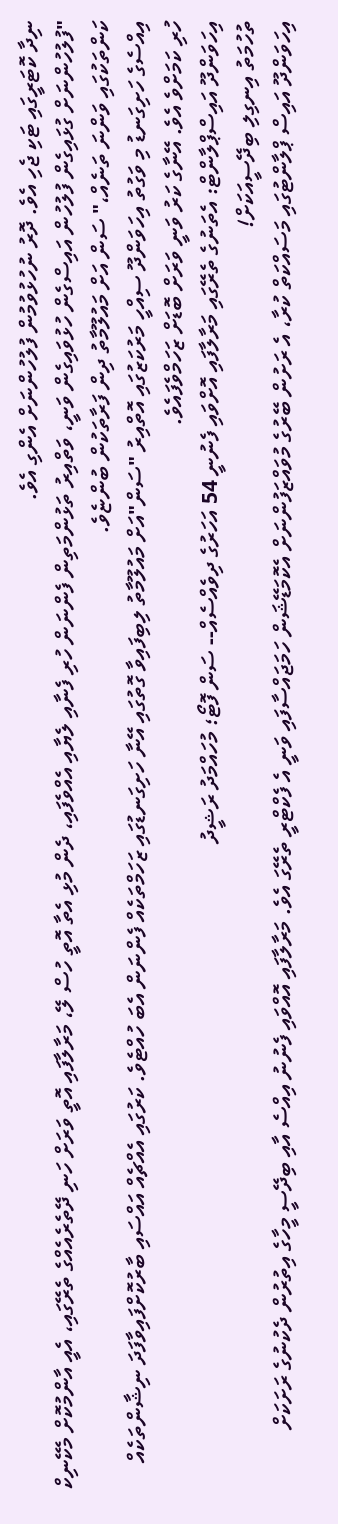ނިދާ ކޮޓަރީގައި ޓަކި ޖެހި އެވެ. ދޮރު ނުހުޅުވުމުން ފުލުހުންނަށް އެންގި އެވެ.
"ފުލުހުންނަށް ގުޅައިގެން ފުލުހުން އައިސްގެން ހުޅުވައިގެން ވަނީ، ވަތްއިރު ތަޅުންމަތިން ފެންނަން ހުރި ފެނާއި ލެޔާއި އެއްވެފައި، ދެން މުޅި އެތާ އޮތީ ހުސް ލޭ، މަރާލާފައި އޮތީ ވަރަށް ހަނި ދޭތެރެއެއްގެ ތެރޭގައި، އެއީ އާންމުކޮށް މެކޭނިކް ކަންތަކުގައި ވަންނަ ތަނެއް،" ސަން އަށް މައުލޫމާތު ދިން ފަރާތަކުން ބުންޏެވެ.
އިއްސެގެ ހަށިގަނޑު މި ވަގުތު އިހަވަންދޫ ސިއްހީ މަރުކަޒުގައި އޮތްއިރު "ސަން"އަށް މައުލޫމާތު ލިބިފައިވާ ގޮތުގައި އޭނާ ހަށިގަނޑުގައި ޒަހަމްތަކެއް ފެންނަން އެބަ ހުއްޓެވެ. ކަރުގައި އެއްޗެއް އައްސައި ބާރުކޮށްފައިވާފަދަ ނިޝާންތަކެއް ހުރި ކަމަށްވެ އެވެ. އޭނާގެ ކަރު ވަނީ ވަރަށް ބޮޑަށް ޒަހަމްވެފައެވެ.
އިހަވަންދޫ އައިސްޕްލާންޓް: އެތަނުގެ ތެރޭގައި މަރާލާފައި އޮށްވައި ފެނުނީ 54 އަހަރުގެ ދިވެއްސެއް-- ސަން ފޮޓޯ؛ މުހައްމަދު ރަޝީދު
ތުހުމަތު އިނގިލި ބިދޭސީއަކަށް!
އިހަވަންދޫ އައިސް ޕްލާންޓުގައި މަސައްކަތް ކުރާ، އެ ރަށުން ބޭރުގެ މުވައްޒަފުންނަށް އެކޮމަޑޭޝަން ހަމަޖައްސާފައި ވަނީ އެ ފެކްޓްރީ ތެރޭގަ އެވެ. މަރާލާފައި އޮއްވައި ފެނުނު އިއްސެ އާއި ބިދޭސީ މީހާގެ އިތުރުން ދެކުނުގެ ރަށަކަށް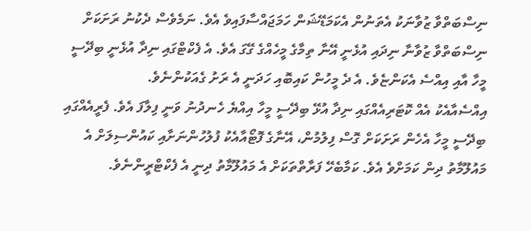ނިސްބަތްވާ ޒުވާނަކު އެތަނުން އެކަމަޑޭޝަން ހަމަޖައްސާފައިވެ އެވެ. ނަމެވެސް ދެކުނު ރަށަކަށް ނިސްބަތްވާ ޒުވާނާ ނިދައި އުޅެނީ އޭނާ ތިމާގެ މީހެއްގެ ގޭގަ އެވެ. އެ ފެކްޓްގައި ނިދާ އުޅެނީ ބިދޭސީ މީހާ އާއި އިއްސެ އެކަންޏެވެ. އެ ދެ މީހުން ކައިބޮއި ހަދަނީ އެ ރަށު ގެއަކުންނެވެ.
އިއްސެއާއެކު އެއް ކޮޓަރިއެއްގައި ނިދާ އުޅޭ ބިދޭސީ މީހާ އިއްޔެ ހެނދުނު ވަނީ ފިލާފަ އެވެ. ފެރީއެއްގައި ބިދޭސީ މީހާ އެހެން ރަށަކަށް ގޮސް ފިލުމުން، އޭނާގެ ފޮޓޯއާއެކު ފުލުހުންނަށާއި ކައުންސިލަށް އެ މައުލޫމާތު ދިން ކަމަށްވެ އެވެ. ކަމާބެހޭ ފަރާތްތަކަށް އެ މައުލޫމާތު ދިނީ އެ ފެކްޓްރީންނެވެ.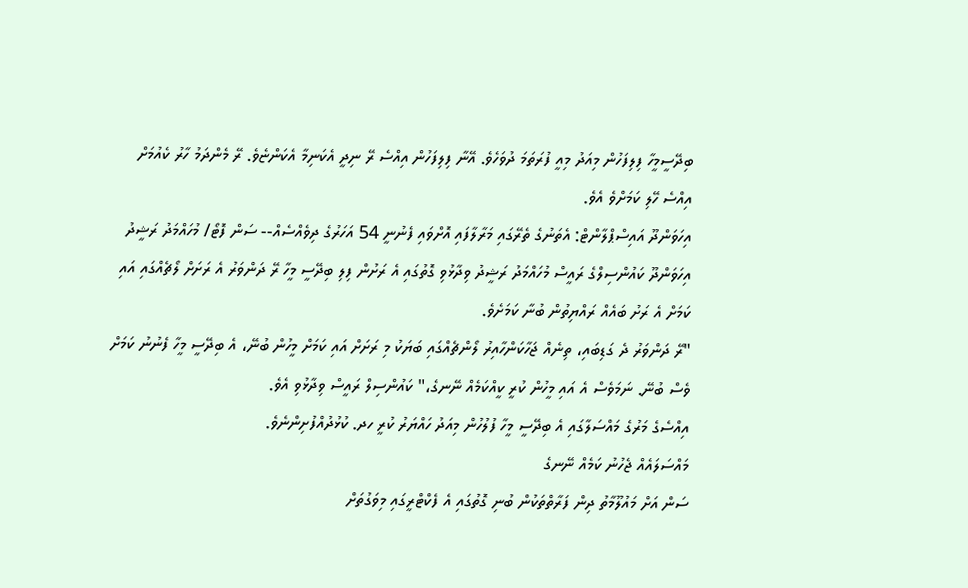ބިދޭސީމީހާ ފިލިފަހުން މިއަދު މިއީ ފުރަތަމަ ދުވަހެވެ. އޭނާ ފިލިފަހުން އިއްސެ ރޭ ނިދީ އެކަނިމާ އެކަންޏެވެ. ރޭ މެންދަމު ހާރު ކެއުމަށް އިއްސެ ހޭލި ކަމަށްވެ އެވެ.
އިހަވަންދޫ އައިސްޕްލާންޓް: އެތަނުގެ ތެރޭގައި މަރާލާފައި އޮށްވައި ފެނުނީ 54 އަހަރުގެ ދިވެއްސެއް-- ސަން ފޮޓޯ/ މުހައްމަދު ރަޝީދު
އިހަވަންދޫ ކައުންސިލްގެ ރައީސް މުހައްމަދު ރަޝީދު ވިދާޅުވި ގޮތުގައި އެ ރަށުން ފިލި ބިދޭސީ މީހާ ރޭ ދަންވަރު އެ ރަށަށް ލޯޗެއްގައި އައި ކަމަށް އެ ރަށު ބައެއް ރައްޔިތުން ބުނާ ކަމަށެވެ.
"ރޭ ދަންވަރު ދެ ގަޑިބައި، ތިނެއް ޖަހާކަންހާއިރު ލޯންޗެއްގައި ބަޔަކު މި ރަށަށް އައި ކަމަށް މީހުން ބުނޭ، އެ ބިދޭސީ މީހާ ފެނުނު ކަމަށް ވެސް ބުނޭ. ނަމަވެސް އެ އައި މީހުން ކުރީ ކީއްކަމެއް ނޭނގެ،" ކައުންސިލް ރައީސް ވިދާޅުވި އެވެ.
އިއްސެގެ މަރުގެ މައްސަލާގައި އެ ބިދޭސީ މީހާ ފުލުހުން މިއަދު ހައްޔަރު ކުރީ ހދ. ކުޅުދުއްފުށިންނެވެ.
މައްސަލައެއް ޖެހުނު ކަމެއް ނޭނގެ
ސަން އަށް މައުލޫމާތު ދިން ފަރާތްތަކުން ބުނި ގޮތުގައި އެ ފެކްޓްރީގައި މިވަގުތަށް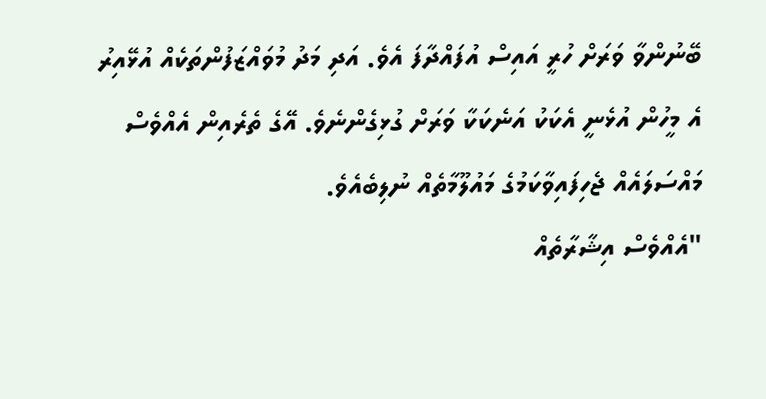ބޭނުންވާ ވަރަށް ހުރީ އައިސް އުފައްދާފަ އެވެ. އަދި މަދު މުވައްޒަފުންތަކެއް އުޅޭއިރު އެ މީހުން އުޅެނީ އެކަކު އަނެކަކާ ވަރަށް ގުޅިގެންނެވެ. އޭގެ ތެރެއިން އެއްވެސް މައްސަލައެއް ޖެހިފައިވާކަމުގެ މައުލޫމާތެއް ނުލިބެއެވެ.
"އެއްވެސް އިޝާރާތެއް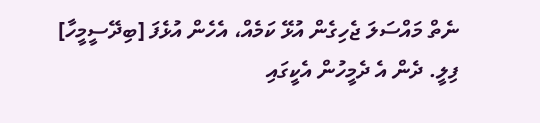ނެތް މައްސަލަ ޖެހިގެން އުޅޭ ކަމެއް، އެހެން އުޅެފަ [ބިދޭސީމީހާ] ފިލީ. ދެން އެ ދެމީހުން އެކީގައި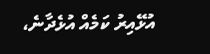އުޅޭއިރު ކަމެއް އުޅެދާނެ،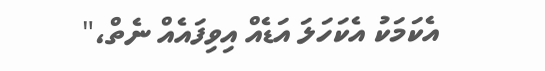އެކަމަކު އެކަހަލަ އަޑެއް އިވިފައެއް ނެތް،"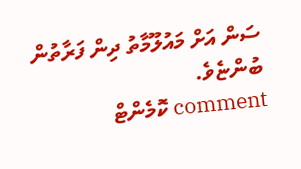ސަން އަށް މައުލޫމާތު ދިން ފަރާތުން ބުންޏެވެ.
comment ކޮމެންޓް